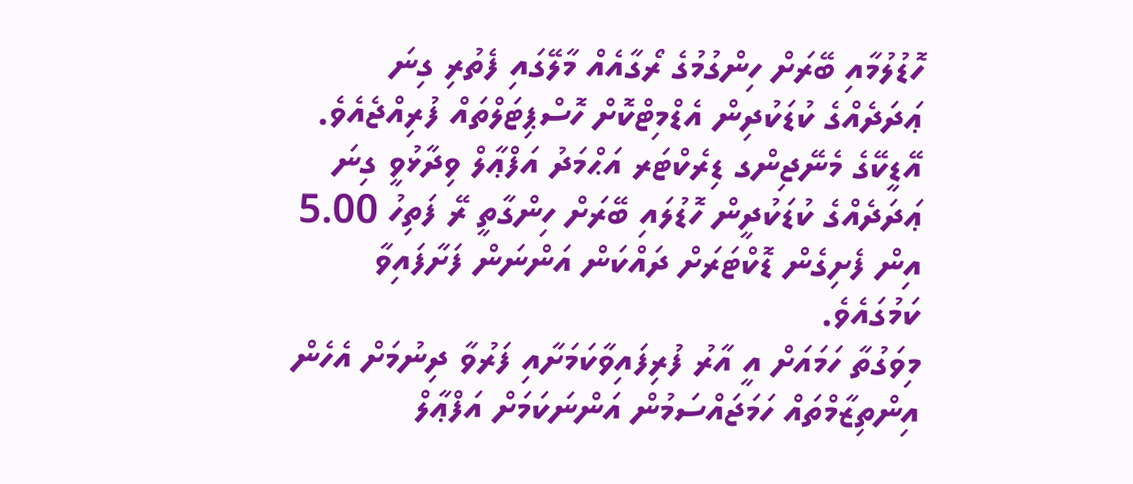ހޮޑުލުމާއި ބޭރަށް ހިންގުމުގެ ރޯގާއެއް މާލޭގައި ފެތުރި ގިނަ ޢަދަދެއްގެ ކުޑަކުދިން އެޑްމިޓްކޮށް ހޮސްޕިޓަލްތައް ފުރިއްޖެއެވެ.
އޭޑީކޭގެ މެނޭޖިންގ ޑިރެކްޓަރ އަޙްމަދު އަފްޢާލް ވިދާޅުވީ ގިނަ ޢަދަދެއްގެ ކުޑަކުދީން ހޮޑުލައި ބޭރަށް ހިންގާތީ ރޭ ފަތިހު 5.00 އިން ފެށިގެން ޑޮކްޓަރަށް ދައްކަން އަންނަން ފަށާފައިވާ ކަމުގައެވެ.
މިވަގުތާ ހަމައަށް އީ އާރު ފުރިފައިވާކަމަށާއި ފަރުވާ ދިނުމަށް އެހެން އިންތިޒާމްތައް ހަމަޖައްސަމުން އަންނަކަމަށް އަފްޢާލް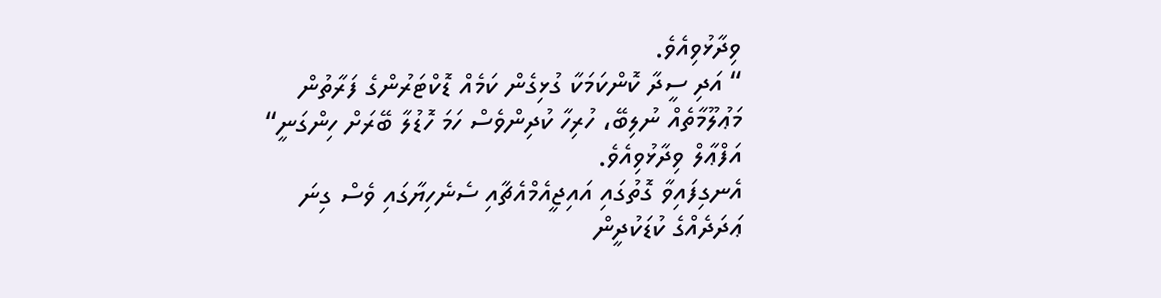ވިދާޅުވިއެވެ.
“ އަދި ސީދާ ކޮންކަމަކާ ގުޅިގެން ކަމެއް ޑޮކްޓަރުންގެ ފަރާތުން މަޢުލޫމާތެއް ނުލިބޭ، ހުރިހާ ކުދިންވެސް ހަމަ ހޮޑުލާ ބޭރަށް ހިންގަނީ“ އަފްޢާލް ވިދާޅުވިއެވެ.
އެނގިފައިވާ ގޮތުގައި އައިޖީއެމްއެޗާއި ސެނެހިޔާގައި ވެސް ގިނަ ޢަދަދެއްގެ ކުޑަކުދީން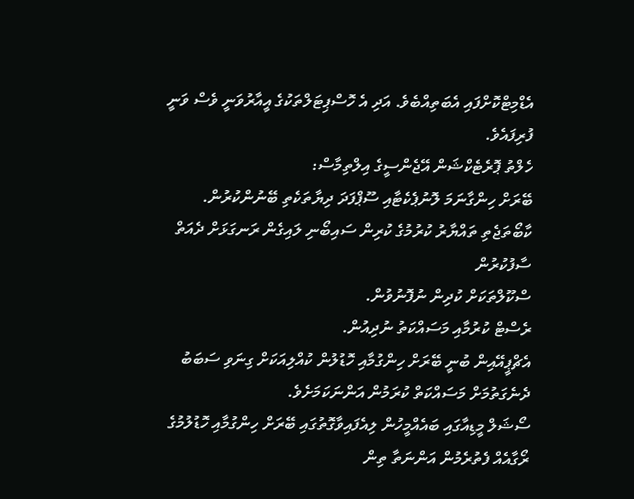އެޑްމިޓްކޮށްފައި އެބަތިއްބެވެ. އަދި އެ ހޮސްޕިޓަލްތަކުގެ އީއާރުވަނީ ވެސް ވަނީ ފުރިފައެވެ.
ހެލްތު ޕޮރެޓެކްޝަން އޭޖެންސީގެ އިލްތިމާސް:
ބޭރަށް ހިންގާނަމަ ލޮނުޕެކެޓާއި ސޫޕްފަދަ ދިޔާތަކެތި ބޭނުންކުރުން.
ކާބޯތަޖެތި ތައްޔާރު ކުރުމުގެ ކުރިން ސައިބޯނި ލައިގެން ރަނގަޅަށް ދެއަތް ސާފުކުރުން
ސްކޫލްތަކަށް ކުދިން ނުފޮނުވުން.
ރެސްޓް ކުރުމާއި މަސައްކަތު ނުދިއުން.
އެޗްޕީއޭއިން ބުނީ ބޭރަށް ހިންގުމާއި ހޮޑުލުން ކުއްލިއަކަށް ގިނަވި ސަބަބު ދެނެގަތުމަށް މަސައްކަތް ކުރަމުން އަންނަކަމަށެވެ.
ސޯޝަލް މީޑިއާގައި ބައެއްމީހުން ލިއެފައިވާގޮތުގައި ބޭރަށް ހިންގުމާއި ހޮޑުލުމުގެ ރޯގާއެއް ފެތުރެމުން އަންނަތާ ތިން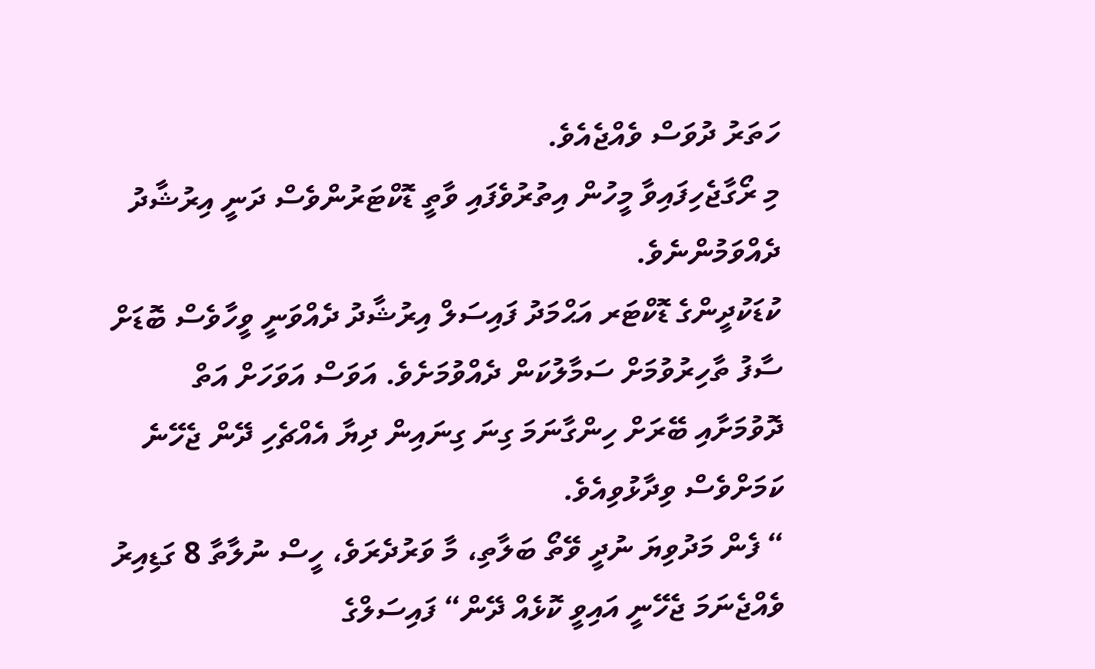ހަތަރު ދުވަސް ވެއްޖެއެވެ.
މި ރޯގާޖެހިފައިވާ މީހުން އިތުރުވެފައި ވާތީ ޑޮކްޓަރުންވެސް ދަނީ އިރުޝާދު ދެއްވަމުންނެވެ.
ކުޑަކުދީންގެ ޑޮކްޓަރ އަޙްމަދު ފައިސަލް އިރުޝާދު ދެއްވަނީ ވީހާވެސް ބޮޑަށް ސާފު ތާހިރުވުމަށް ސަމާލުކަން ދެއްވުމަށެވެ. އަވަސް އަވަހަށް އަތް ދޮވުމަށާއި ބޭރަށް ހިންގާނަމަ ގިނަ ގިނައިން ދިޔާ އެއްޗެހި ދޭން ޖެހޭނެ ކަމަށްވެސް ވިދާޅުވިއެވެ.
“ ފެން މަދުވިޔަ ނުދީ ވޭތޯ ބަލާތި، މާ ވަރުދެރަވެ، ހީސް ނުލާތާ 8 ގަޑިއިރު ވެއްޖެނަމަ ޖެހޭނީ އައިވީ ކޮޅެއް ދޭން“ ފައިސަލްގެ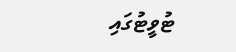ޓުވީޓުގައި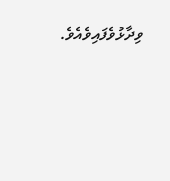ވިދާޅުވެފައިވެއެވެ.